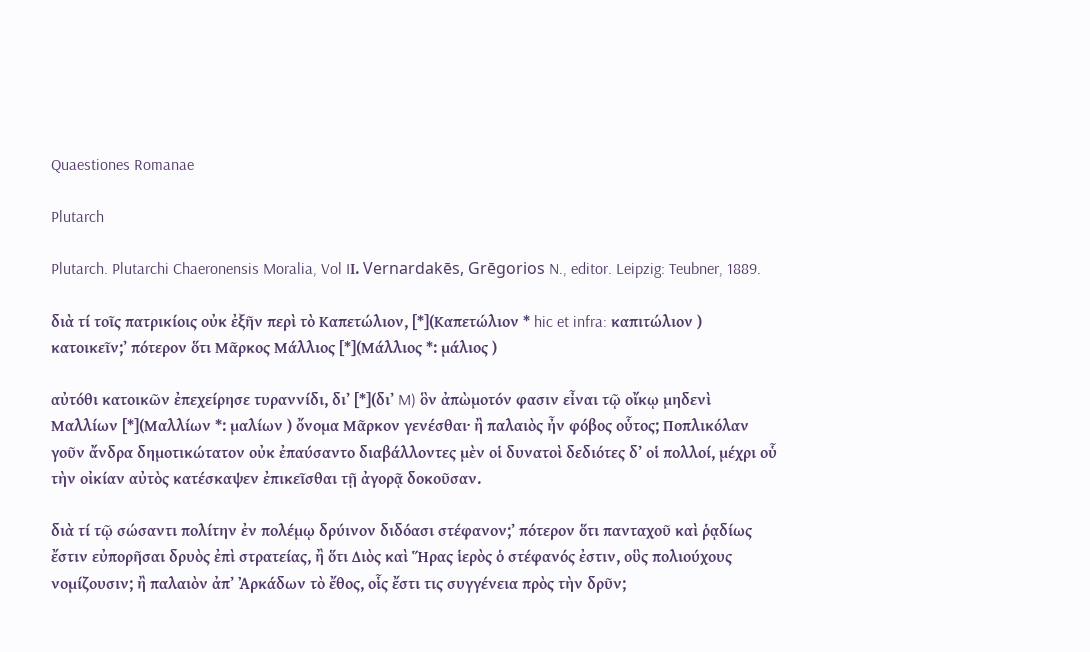Quaestiones Romanae

Plutarch

Plutarch. Plutarchi Chaeronensis Moralia, Vol IΙ. Vernardakēs, Grēgorios N., editor. Leipzig: Teubner, 1889.

διὰ τί τοῖς πατρικίοις οὐκ ἐξῆν περὶ τὸ Καπετώλιον, [*](Καπετώλιον * hic et infra: καπιτώλιον ) κατοικεῖν;ʼ πότερον ὅτι Μᾶρκος Μάλλιος [*](Μάλλιος *: μάλιος )

αὐτόθι κατοικῶν ἐπεχείρησε τυραννίδι, διʼ [*](διʼ M) ὃν ἀπὼμοτόν φασιν εἶναι τῷ οἴκῳ μηδενὶ Μαλλίων [*](Μαλλίων *: μαλίων ) ὄνομα Μᾶρκον γενέσθαι· ἢ παλαιὸς ἦν φόβος οὗτος; Ποπλικόλαν γοῦν ἄνδρα δημοτικώτατον οὐκ ἐπαύσαντο διαβάλλοντες μὲν οἱ δυνατοὶ δεδιότες δʼ οἱ πολλοί, μέχρι οὗ τὴν οἰκίαν αὐτὸς κατέσκαψεν ἐπικεῖσθαι τῇ ἀγορᾷ δοκοῦσαν.

διὰ τί τῷ σώσαντι πολίτην ἐν πολέμῳ δρύινον διδόασι στέφανον;ʼ πότερον ὅτι πανταχοῦ καὶ ῥᾳδίως ἔστιν εὐπορῆσαι δρυὸς ἐπὶ στρατείας, ἢ ὅτι Διὸς καὶ Ἥρας ἱερὸς ὁ στέφανός ἐστιν, οὓς πολιούχους νομίζουσιν; ἢ παλαιὸν ἀπʼ Ἀρκάδων τὸ ἔθος, οἷς ἔστι τις συγγένεια πρὸς τὴν δρῦν;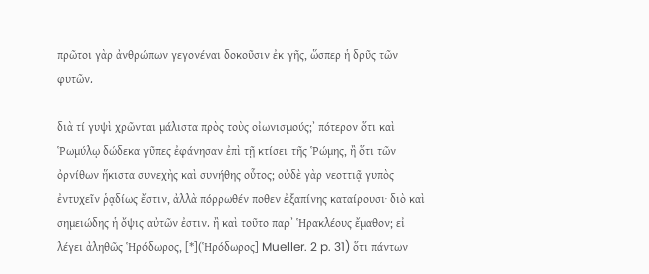πρῶτοι γὰρ ἀνθρώπων γεγονέναι δοκοῦσιν ἐκ γῆς, ὥσπερ ἡ δρῦς τῶν φυτῶν.

διὰ τί γυψὶ χρῶνται μάλιστα πρὸς τοὺς οἰωνισμούς;ʼ πότερον ὅτι καὶ Ῥωμύλῳ δώδεκα γῦπες ἐφάνησαν ἐπὶ τῇ κτίσει τῆς Ῥώμης, ἢ ὅτι τῶν ὀρνίθων ἥκιστα συνεχὴς καὶ συνήθης οὗτος; οὐδὲ γὰρ νεοττιᾷ γυπὸς ἐντυχεῖν ῥᾳδίως ἔστιν, ἀλλὰ πόρρωθέν ποθεν ἐξαπίνης καταίρουσι· διὸ καὶ σημειώδης ἡ ὄψις αὐτῶν ἐστιν. ἢ καὶ τοῦτο παρʼ Ἡρακλέους ἔμαθον; εἰ λέγει ἀληθῶς Ἡρόδωρος, [*](Ἡρόδωρος] Mueller. 2 p. 31) ὅτι πάντων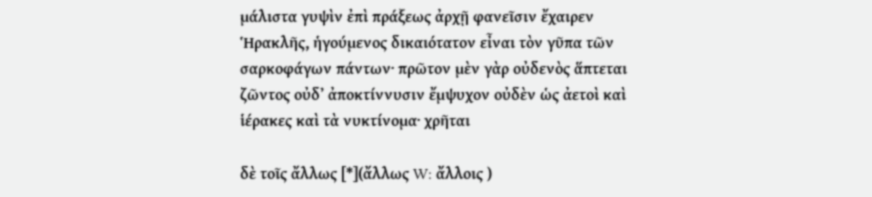μάλιστα γυψὶν ἐπὶ πράξεως ἀρχῇ φανεῖσιν ἔχαιρεν Ἡρακλῆς, ἡγούμενος δικαιότατον εἶναι τὸν γῦπα τῶν σαρκοφάγων πάντων· πρῶτον μὲν γὰρ οὐδενὸς ἅπτεται ζῶντος οὐδʼ ἀποκτίννυσιν ἔμψυχον οὐδὲν ὡς ἀετοὶ καὶ ἱέρακες καὶ τὰ νυκτίνομα· χρῆται

δὲ τοῖς ἄλλως [*](ἄλλως W: ἄλλοις )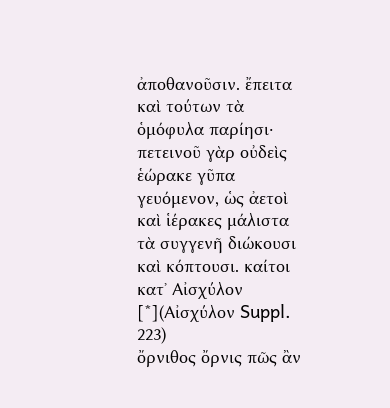ἀποθανοῦσιν. ἔπειτα καὶ τούτων τὰ ὁμόφυλα παρίησι· πετεινοῦ γὰρ οὐδεὶς ἑώρακε γῦπα γευόμενον, ὡς ἀετοὶ καὶ ἱέρακες μάλιστα τὰ συγγενῆ διώκουσι καὶ κόπτουσι. καίτοι κατʼ Αἰσχύλον [*](Αἰσχύλον Suppl. 223)
ὄρνιθος ὄρνις πῶς ἂν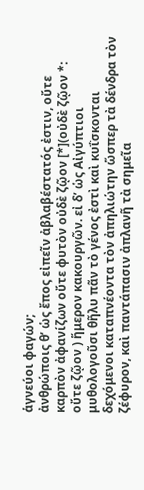ἁγνεύοι φαγών;
ἀνθρώποις θʼ ὡς ἔπος εἰπεῖν ἀβλαβέστατός ἐστιν, οὔτε καρπὸν ἀφανίζων οὔτε φυτὸν οὐδὲ ζῷον [*](οὐδὲ ζῷον *: οὔτε ζῷον ) ἥμερον κακουργῶν. εἰ δʼ ὡς Αἰγύπτιοι μυθολογοῦσι θῆλυ πᾶν τὸ γένος ἐστὶ καὶ κυΐσκονται δεχόμενοι καταπνέοντα τὸν ἀπηλιώτην ὥσπερ τὰ δένδρα τὸν ζέφυρον, καὶ παντάπασιν ἀπλανῆ τὰ σημεῖα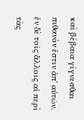καὶ βέβαια γίγνεσθαι πιθανόν ἐστιν ἀπʼ αὐτῶν. ἐν δὲ τοῖς ἄλλοις αἱ περὶ τὰς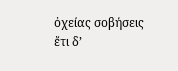ὀχείας σοβήσεις ἔτι δʼ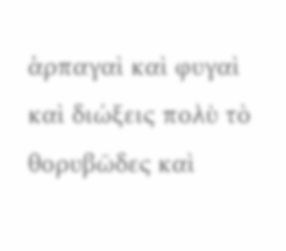ἁρπαγαὶ καὶ φυγαὶ καὶ διώξεις πολὺ τὸ θορυβῶδες καὶ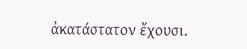ἀκατάστατον ἔχουσι.